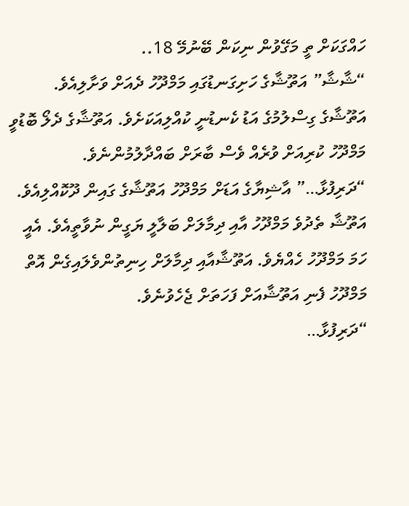ހައްގަކަށް ތީ މަގޭވުން ނިކަން ބޭނުމޭ 18..
“ޝާޝާ” އަތޫޝާގެ ހަށިގަނޑުގައި މަމްދޫހު ދެއަށް ވަށާލިއެވެ. އަތޫޝާގެ ގިސްލުމުގެ އަޑު ކެނޑުނީ ކުއްލިއަކަށެވެ. އަތޫޝާގެ ދެލޯ ބޮޑުވީ މަމްދޫހު ކުރިއަށް ވުރެއް ވެސް ބާރަށް ބައްދާލުމުންނެވެ.
“ދަރިފުޅާ…” އާޝިޔާގެ އަޑަށް މަމްދޫހު އަތޫޝާގެ ގައިން ދޫކޮއްލިއެވެ. އަތޫޝާ ތެދުވެ މަމްދޫހު އާއި ދިމާލަށް ބަލާލީ ޔަގީން ނުވާތީއެވެ. އެއީ ހަމަ މަމްދޫހު ހެއްޔެވެ. އަތޫޝާއާއި ދިމާލަށް ހިނިތުންވެލައިގެން އޮތް މަމްދޫހު ފެނި އަތޫޝާއަށް ފަހަތަށް ޖެހެވުނެވެ.
“ދަރިފުޅާ…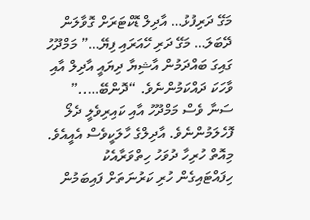މަގޭ ދަރިފުޅު… އާދިލް ޑޮކްޓަރަށް ގޮވާލަން ދޭބަލަ… މަގޭ ދަރި ހޭއަރައި ފިޔޭ…” މަމްދޫހު ގައިގަ ބައްދަމުން އާޝިޔާ ދިޔައީ އާދިލް އާއި ވާހަކަ ދައްކަމުންނެވެ. “ދޮންބޭ…..” ސަނާ ވެސް މަމްދޫހު އާއި ކައިރިވެލީ ދެލޯ ފޮހެލަމުންނެވެ. އާދިލްގެ ހާލަކީވެސް އެއީއެވެ. މިއޮތް ހުރިހާ ދުވަހު ހިތްވަރާއެކު ހިފައްޓައިގެން ހުރި ކަރުނަތަށް ފައިބަމުން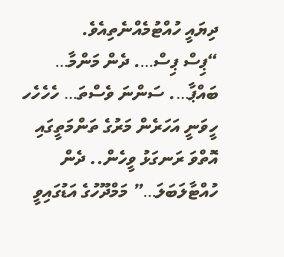ދިޔައީ ހުއްޓުމެއްނެތިއެވެ.
“ޕިސް ޕިސް…. ދެން މަންމާ… ބައްޕާ…. ސަންނަ ވެސްތަ… ހެހެހެހ ހީވަނީ އަހަރެން މަރުގެ ތަންމަތީގައި އޮތްވަ ރަނގަޅު ވީހެން.. ދެން ހުއްޓާލަބަލަ…” މަމްދޫހުގެ އަޑުގައިވީ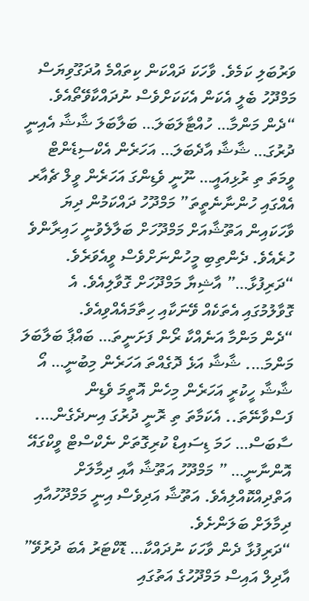ވަރުބަލި ކަމެވެ. ވާހަކަ ދައްކަން ކިތައްމެ އުދަގޫވިޔަސް މަމްދޫހު ބެލީ އެކަން އެކަކަށްވެސް ނުދައްކާވޭތޯއެވެ.
“ދެން މަންމާ… ހުއްޓާލަބަލަ… ބަލާބަލަ ޝާޝާ އެއިނީ ދުރުގަ… ޝާޝާ އާދެބަލަ… އަހަރެން އެކްސިޑެންޓް ވީމަތަ ތި ރުޅިއައީ… ނޫނީ ވެޑިންގަ އަހަރެން ވީލް ޗެއާރ އެއްގައި ހުންނާނެތީތަ” މަމްދޫހު ދައްކަމުން ދިޔަ ވާހަކައިން އަތޫޝާއަށް މަމްދޫހަށް ބަލާލެވުނީ ހައިރާންވެ ހުރެއެވެ. ދެންތިބި މީހުންނަށްވެސް ވީއެވަރެވެ.
“ދަރިފުޅާ…” އާޝިޔާ މަމްދޫހަށް ގޮވާލިއެވެ. އެ ގޮވާލުމުގައި އެތަކެއް ވޭނަކާއި ހިތާމައެއްވިއެވެ.
“ދެން މަންމާ އަނެއްކާ ރޯން ފަށަނީތަ… ބައްޕާ ބަލާބަލަ މަންމަ…. ޝާޝާ އަޅެ ދޮގެއްތަ އަހަރެން މިބުނީ… އޯ ޝާޝާ ހީކުރީ އަހަރެން މިހެން އޮތީމަ ވެޑިން ފަސްވާނޭތަ.. އެކަމާތަ ތި ރޮނީ ދުރުގަ އިނދެގެން…. ސާބަސް… ހަމަ ޑިސައިޑް ކުރިގޮތަށް ނެކްސްޓް ވީކްގައޭ އޮންނާނީ… ” މަމްދޫހު އަތޫޝާ އާއި ދިމާލަށް އަތްދިއްކޮއްލިއެވެ. އަތޫޝާ އަދިވެސް އިނީ މަމްދޫހުއާއި ދިމާލަށް ބަލަންށެވެ.
“ދަރިފުޅާ ދެން ވާހަކަ ނުދައްކާ… ޑޮކްޓަރު އެބަ ދުރުވޭ” އާދިލް އައިސް މަމްދޫހުގެ އަތުގައި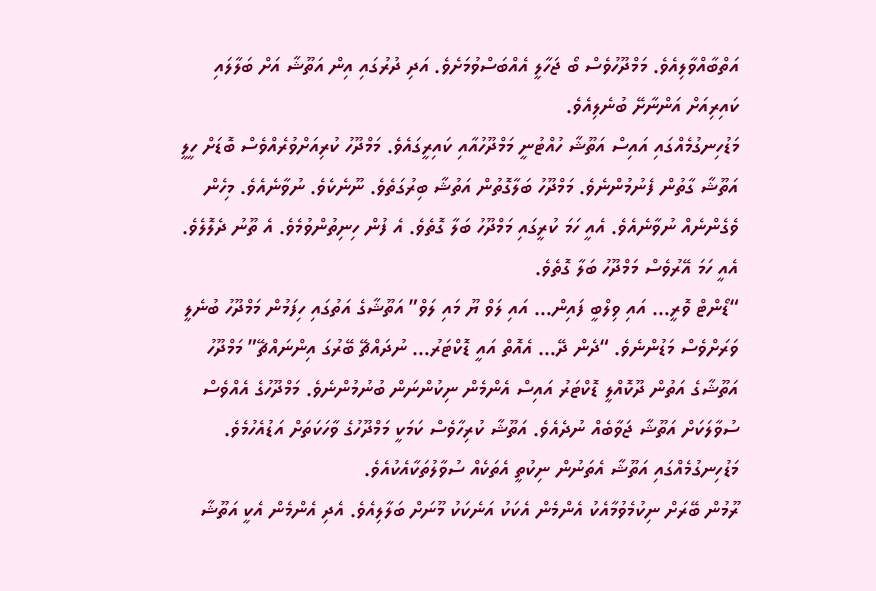އަތްބާއްވާލިއެވެ. މަމްދޫހުވެސް ބޯ ޖަހާލީ އެއްބަސްވުމަށެވެ. އަދި ދުރުގައި އިން އަތޫޝާ އަށް ބަލާލައި ކައިރިއަށް އަންނާށޭ ބުނެލިއެވެ.
މަޑުހިނގުމެއްގައި އައިސް އަތޫޝާ ހުއްޓުނީ މަމްދޫހުއާއި ކައިރީގައެވެ. މަމްދޫހު ކުރިއަށްވުރެއްވެސް ބޮޑަށް ހީލީ އަތޫޝާ ގާތުން ފެނުމުންނެވެ. މަމްދޫހު ބަލާގޮތުން އަތުޝާ ބިރުގަތެވެ. ނޫނެކެވެ. ނުވާނެއެވެ. މިހެން ވެގެންނެއް ނުވާނެއެވެ. އެއީ ހަމަ ކުރީގައި މަމްދޫހު ބަލާ ގޮތެވެ. އެ ފުން ހިނިތުންވުމެވެ. އެ ތޫނު ދެލޮލެވެ. އެއީ ހަމަ އޭރުވެސް މަމްދޫހު ބަލާ ގޮތެވެ.
“ޑޯންޓް ވޮރީ… އައި ވިލްބީ ފައިން… އައި ލަވް ޔޫ މައި ލަވް” އަތޫޝާގެ އަތުގައި ހިފަމުން މަމްދޫހު ބުނެލީ ވަރަށްވެސް މަޑުންނެވެ. “ދެން ދޭ… އެއޮތް އައީ ޑޮކްޓަރު… ނުދައްޗޭ ބޭރުގަ އިންނައްޗޭ” މަމްދޫހު އަތޫޝާގެ އަތުން ދޫކޮއްލީ ޑޮކްޓަރު އައިސް އެންމެން ނިކުންނަން ބުނުމުންނެވެ. މަމްދޫހުގެ އެއްވެސް ސުވާލަކަށް އަތޫޝާ ޖަވާބެއް ނުދެއެވެ. އަތޫޝާ ކުރިހާވެސް ކަމަކީ މަމްދޫހުގެ ވާހަކަތަށް އަޑުއެހުމެވެ. މަޑުހިނގުމެއްގައި އަތޫޝާ އެތަނުން ނިކުތީ އެތަކެއް ސުވާލުތަކާއެކުއެވެ.
ރޫމުން ބޭރަށް ނިކުމެވުމާއެކު އެންމެން އެކަކު އަނެކަކު މޫނަށް ބަލާލިއެވެ. އެދި އެންމެން އެކީ އަތޫޝާ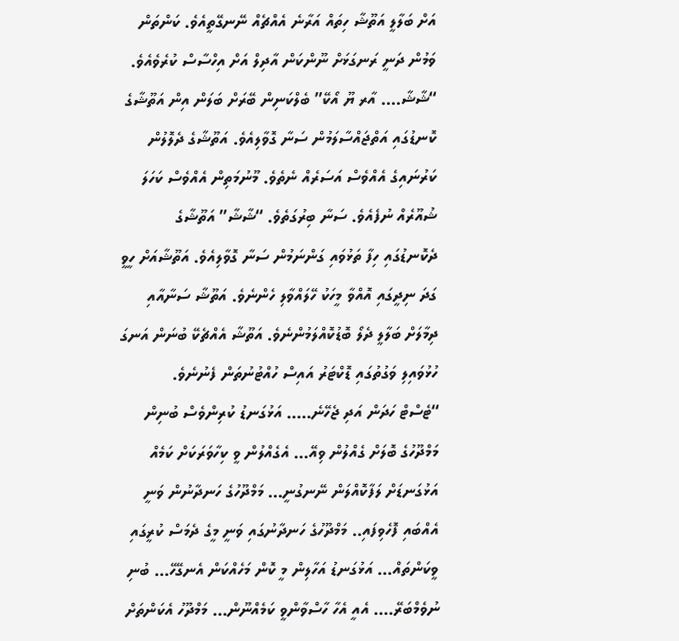އަށް ބަލާލީ އަތޫޝާ ހިތައް އަރާނެ އެއްޗެއް ނޭނގޭތީއެވެ. ކަންތަން ވަމުން ދަނީ ރަނގަޅަށް ނޫންކަން އާދިލް އަށް އިހްސާސް ކުރެވެއެވެ.
“ޝާޝާ…. އާރ ޔޫ އޯކޭ” ބެލްކަނިން ބޭރަށް ބަލަން އިން އަތޫޝާގެ ކޮނޑުގައި އަތްޖައްސާލަމުން ސަނާ ގޮވާލިއެވެ. އަތޫޝާގެ ދެލޮލުން ކަރުނައިގެ އެއްވެސް އަސަރެއް ނެތެވެ. މޫނުމަތިން އެއްވެސް ކަހަލަ ޝުއޫރެއް ނުފެއެވެ. ސަނާ ބިރުގަތެވެ. “ޝާޝާ” އަތޫޝާގެ ދެކޮނޑުގައި ހިފާ ތަޅުވައި ގަންނަމުން ސަނާ ގޮވާލިއެވެ. އަތޫޝާއަށް ހީވީ ގަދަ ނިދީގައި އޮއްވާ މީހަކު ހޭލައްވާލި ހެންނެވެ. އަތޫޝާ ސަނާއާއި ދިމާލަށް ބަލާލީ ދެލޯ ބޮޑުކޮއްލަމުންނެވެ. އަތޫޝާ އެއްޗެކޭ ބުނަން އަނގަ ހުޅުވައިލި ވަގުތުގައި ޑޮކްޓަރު އައިސް ހުއްޓުނުތަން ފެނުނެވެ.
“ޓެސްޓް ހަދަން އަދި ޖެހޭނެ….. އަޅުގަނޑު ކުރިންވެސް ބުނިން މަމްދޫހުގެ ބޮލަށް ގެއްލުން ވިއޭ… އެގެއްލުން ވީ ކިހާވަރަކަށް ކަމެއް އަޅުގަނޑަށް ލަފާކޮއްލަން ނޭނގުނީ… މަމްދޫހުގެ ހަނދާނުން ވަނީ އެއްބައި ފޮހެވިފައި.. މަމްދޫހުގެ ހަނދާނުގައި ވަނީ މީގެ ދެމަސް ކުރީގައި ވީކަންތައް… އަޅުގަނޑު އަހާލިން މީ ކޮން މަހެއްކަން އެނގޭހޭ… ބުނި ނުވެމްބަރޭ…. އެއީ އެހާ ހާސްވާންވީ ކަމެއްނޫން… މަމްދޫހު އެކަންތަށް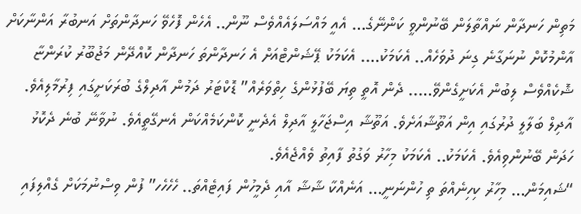މަތިން ހަނދާން ނައްތާލަން ބޭނުންވީ ކަންނޭގެ… އެއީ މައްސަލައެއްވެސް ނޫން.. އެހެން ފޮހެވޭ ހަނދާންތަށް އަނބުރާ އަންނާކަށް އާންމުކޮށް ނުނަގާނެ ގިނަ ދުވަހެއް.. އެކަމަކު…. އެކަމަކު ޕޭޝަންޓްއަށް އެ ހަނދާންތަ ހަނދާން ކޮއްދޭން މަޖުބޫރު ކުރަންޏާ ޝޮކެއްވެސް ލިބުން އެކަށީގެންވޭ….. ދެން އޮތީ ތިޔަ ބޭފުޅުންގެ ހިތްވަރެއް” ޑޮކްޓަރު ދަމުން އާދިލްގެ ބުރަކަށީގައި ފިރުމާލިއެވެ. އާދިލް ބަލާލީ ދުރުގައި އިން އަތޫޝާއަށެވެ. އަތޫޝާ އިސްޖަހާލީ އާދިލް އެދެނީ ކޮންކަމެއްކަން އެނގޭތީއެވެ. ނުވާނޭ ބުނެ ދެކޮޅު ހަދަން ބޭނުންވިއެވެ. އެކަމަކު.. އެކަމަކު މިހާރު ވަގުތު ފާއިތު ވެއްޖެއެވެ.
“ޝައިމަން… މިހާރު ކިހިނެއްތަ ތި ހުންނަނީ… އަނެއްކާ ޝާޝާ އާއި ދެމީހުން ފައިޓެއްތަ.. ހެހެހެހ” ފުން ވިސްނުމަކަށް ގެއްލިފައި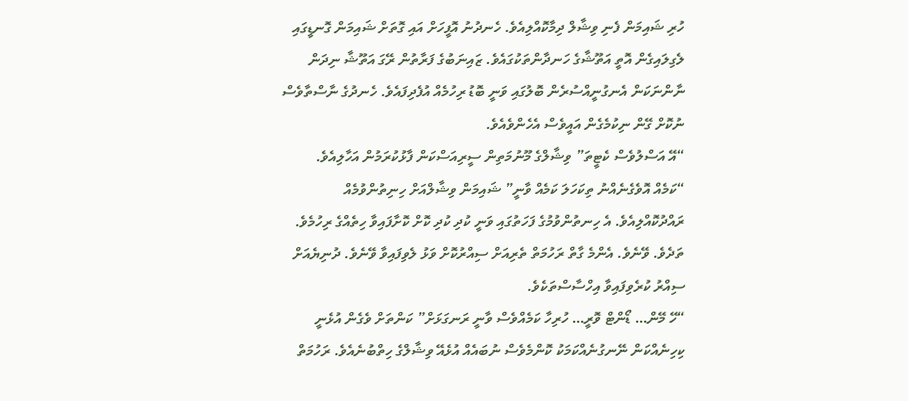ހުރި ޝައިމަން ފެނި ވިޝާލް ދިމާކޮއްލިއެވެ. ހެނދުނު އޮފީހަށް އައި ގޮތަށް ޝައިމަން ގޮނޑީގައި ލެގިލައިގެން އޮތީ އަތޫޝާގެ ހަނދާންތަކުގައެވެ. ޒައިނަބުގެ ފަރާތުން ރޭގަ އަތޫޝާ ނިދަން ނާންނަކަން އެނގުނީއްސުރެން ބޮލުގައި ވަނީ ބޮޑު ރިހުމެއް އުފެދިފައެވެ. ހެނދުގެ ނާސްތާވެސް ނުކޮށް ގޭން ނިކުމެގެން އައީވެސް އެހެންވެއެވެ.
“އޭ އަސްލުވެސް ކެޓީތަ” ވިޝާލްގެ މޫނުމަތިން ސީރިއަސްކަން ފާޅުކުރަމުން އަހާލިއެވެ.
“ކަމެއް އޮވެގެނެއްނު ތިކަހަލަ ކަމެއް ވާނީ” ޝައިމަން ވިޝާލްއަށް ހިނިތުންވުމެއް ރައްދުކޮއްލިއެވެ. އެ ހިނތުންވުމުގެ ފަހަތުގައި ވަނީ ކުދި ކުދި ކޮށް ކޮށާފައިވާ ހިތެއްގެ ރިހުމެވެ. ތަދެވެ. ވޭނެވެ. އެންމެ ގާތް ރަހުމަތް ތެރިއަށް ސިއްރުކޮށް ވަޅު ލެވިފައިވާ ވޭނެވެ. ދުނިޔެއަށް ސިއްރު ކުރެވިފައިވާ އިހްސާސްތަކެވެ.
“ހޭ މޭން… ޑޯންޓް ވޮރީ… ހުރިހާ ކަމެއްވެސް ވާނީ ރަނގަޅަށް” ކަންތަށް ވެގެން އުޅެނީ ކިހިނެއްކަން ނޭނގުނެއްކަމަކު ކޮންމެވެސް ނުބައެއް އުޅެއޭ ވިޝާލްގެ ހިތްބުނެއެވެ. ރަހުމަތް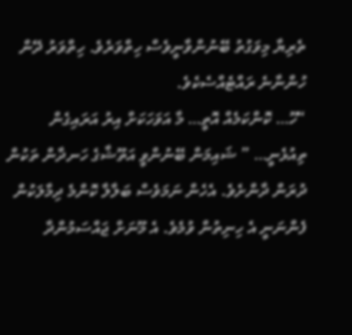ތެރިޔާ މިވަގުތު ބޭނުންވާނީވެސް ހިތްވަރެވެ. ހިތްވަރު ދޭން ހުންނާނެ ރައްޓެއްސެކެވެ.
“ހޫ… ކޮންކަމެއް އޮތީ… މާ އަވަހަކަށް އިރު އަރައިގެން ތިއުޅެނީ… ” ޝައިމަން ބޭނުންވީ އަތޫޝާގެ ހަނދާން ތަކުން ދުރަން ދާންށެވެ. އެހެން ނަމަވެސް ބަލާލާ ކޮންމެ ދިމާލަކުން ފެންނަނީ އެ ހިނިތުން ވުމެވެ. އެ މޫނަށް ޖައްސަމުންދާ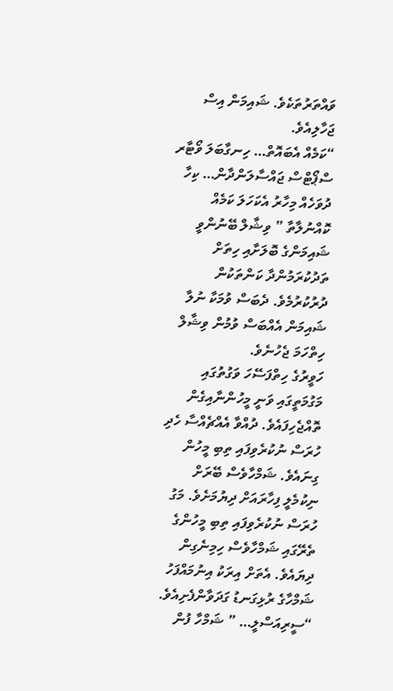ވައްތަރުތަކެވެ. ޝައިމަން އިސް ޖަހާލިއެވެ.
“ކަމެއް އެބައޮތް… ހިނގާބަލަ ވޯޓާރ ސްޕޯޓްސް ޖައްސާލަންދާން… ކިހާ ދުވަހެއް މިހާރު އެކަހަލަ ކަމެއް ކޮއްނުލާތާ ” ވިޝާލް ބޭނުންވީ ޝައިމަންގެ ބޮލަށާއި ހިތަށް ތަދުކުރަމުންދާ ކަންތަކުން ދުރުކުރުމެވެ. ދެބަސް ވުމަކާ ނުލާ ޝައިމަން އެއްބަސް ވުމުން ވިޝާލް ހިތްހަމަ ޖެހުނެވެ.
ހަވީރުގެ ހިތްފަސޭހަ ވަގުތުގައި މަގުމަތީގައި ވަނީ މީހުންނާއިގެން ތޮއްޖެހިފައެވެ. ދުއްވާ އެއްޗެއްސާ ހެދި ހުރަސް ނުކުރެވިފައި ތިބި މީހުން ގިނައެވެ. ޝަމްހާވެސް ބޭރަށް ނިކުމެލީ ފިހާރައަށް ދިޔުމަށެވެ. މަގު ހުރަސް ނުކުރެވިފައި ތިބި މީހުންގެ ތެރޭގައި ޝަމްހާވެސް ހިމިނެގިން ދިޔައެވެ. އެތަށް އިރަކު އިނުމައްފަހު ޝަމްހާގެ ރުޅިގަނޑު ގަދަވާންފެށިއެވެ.
“ސީރިއަސްލީ… ” ޝަމްހާ ފުން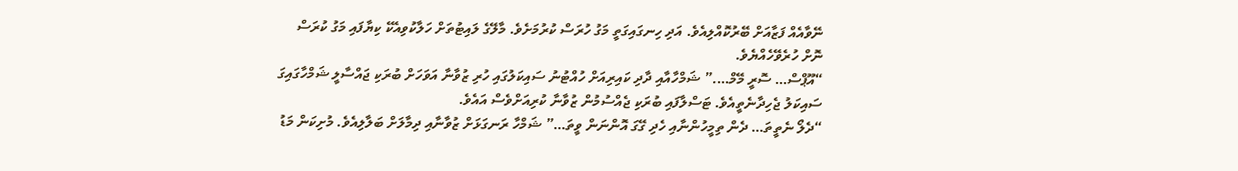ނޭވާއެއް ފަޒާއަށް ބޭރުކޮއްލިއެވެ. އަދި ހިނގައިގަތީ މަގު ހުރަސް ކުރުމަށެވެ. މާލޭގެ ލައިޓުތަށް ހަލާކުވިއެކޭ ކިޔާފައި މަގު ކުރަސް ނޮށް ހުރެވޭހެއްޔެވެ.
“އޫޕްސް… ސޮރީ މޭމް….” ޝަމްހާއާއި ދާދި ކައިރިއަށް ހުއްޓުނު ސައިކަލުގައި ހުރި ޒުވާނާ އަވަހަށް ބުރަކި ޖައްސާލީ ޝަމްހާގައިގަ ސައިކަލު ޖެހިދާނެތީއެވެ. ޓަސްލާފައި ބުރަކި ޖެއްސުމުން ޒުވާނާ ކުރިއަށްވެސް އައެވެ.
“ދެލޯ ނެތީތަ… ދެން ތިމީހުންނާއި ހެދި ގޭގަ އޮންނަން ވީތަ…” ޝަމްހާ ރަނގަޅަށް ޒުވާނާއި ދިމާލަށް ބަލާލިއެވެ. މުށިކަން މަޑު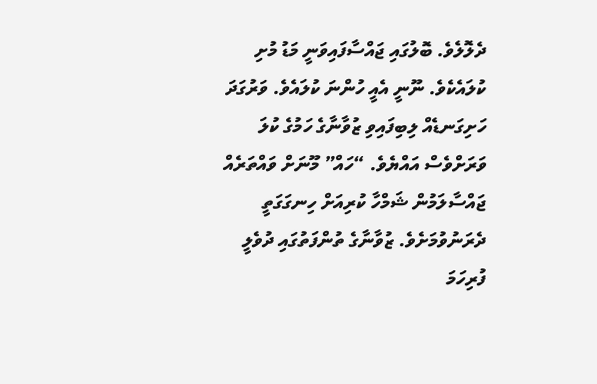ދެލޮލެވެ. ބޮލުގައި ޖައްސާފައިވަނީ މަޑު މުށި ކުލައެކެވެ. ނޫނީ އެއީ ހުންނަ ކުލައެވެ. ވަރުގަދަ ހަށިގަނޑެއް ލިބިފައިވި ޒުވާނާގެ ހަމުގެ ކުލަ ވަރަށްވެސް އައްޔެވެ. “ހައް” މޫނަށް ވައްތަރެއް ޖައްސާލަމުން ޝަމްހާ ކުރިއަށް ހިނގަގަތީ ދެރަނުވުމަށެވެ. ޒުވާނާގެ ތުންފަތުގައި ދުވެލީ ފުރިހަމަ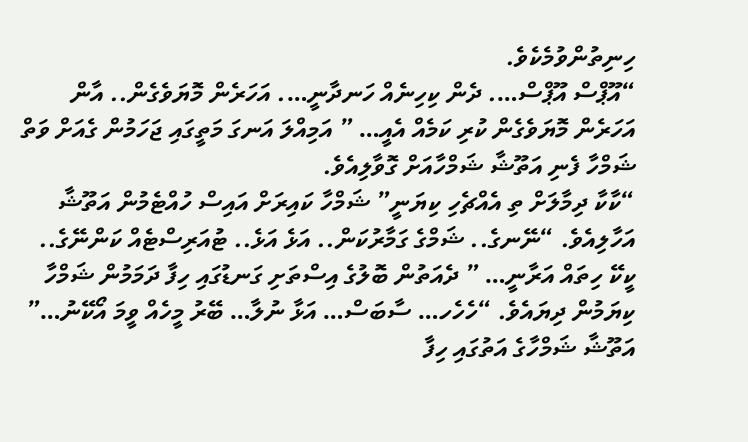ހިނިތުންވުމެކެވެ.
“އޫޕްސް އޫޕްސް…. ދެން ކިހިނެއް ހަނދާނީ…. އަހަރެން މޮޔަވެގެން.. އާން އަހަރެން މޮޔަވެގެން ކުރި ކަމެއް އެއީ… ” އަމިއްލަ އަނގަ މަތީގައި ޖަހަމުން ގެއަށް ވަތް ޝަމްހާ ފެނި އަތޫޝާ ޝަމްހާއަށް ގޮވާލިއެވެ.
“ކާކާ ދިމާލަށް ތި އެއްޗެހި ކިޔަނީ” ޝަމްހާ ކައިރަށް އައިސް ހުއްޓެމުން އަތޫޝާ އަހާލިއެވެ. “ނޭނގެ.. ޝަމްގެ ގަމާރުކަން.. އަޅެ އަޅެ.. ޓުއަރިސްޓެއް ކަންނޭގެ.. ކީކޭ ހިތައް އަރާނީ… ” ދެއަތުން ބޮލުގެ އިސްތަށި ގަނޑުގައި ހިފާ ދަމަމުން ޝަމްހާ ކިޔަމުން ދިޔައެވެ. “ހެހެހ… ސާބަސް… އަޅާ ނުލާ… ބޭރު މީހެއް ވީމަ އޯކޭނު…” އަތޫޝާ ޝަމްހާގެ އަތުގައި ހިފާ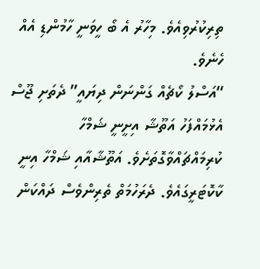ތިރިކުރުވިއެވެ. މިހާރު އެ ބޯ ހީވަނީ ހާމުންޑި އެއް ހެނެވެ.
“އަސްލު ކޯޗެއް ގަންނަން ދިޔައީ” ދެތަށި ޖޫސް އެޅުމައްފަހު އަތޫޝާ އިށީނީ ޝަމްހާ ކުރިމައްޗައްވާގޮތަށެވެ. އަތޫޝާއާއި ޝަމްހާ އިނީ ކާކޮޓަރީގައެވެ. ދެރަހުމަތް ތެރިންވެސް ދައްކަން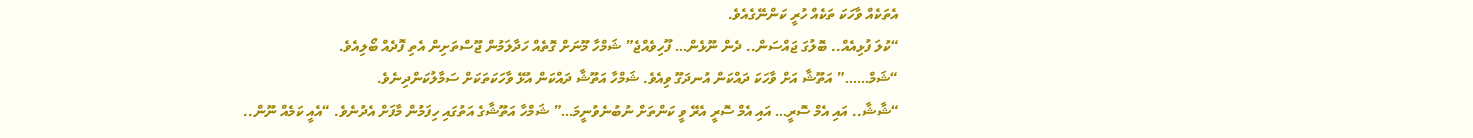އެތަކެއް ވާހަކަ ތަކެއް ހުރީ ކަންނޭގެއެވެ.
“ކުލަ ފުޅިއެއް.. ބޮލުގަ ޖައްސަން.. ދެން ނޫޅެން… ފޫހިވެއްޖެ” ޝަމްހާ މޫނަށް ގޮތެއް ހަދާލަމުން ޖޫސްތަށިން އެތި ފޮދެއް ބޯލިއެވެ.
“ޝަމް……” އަތޫޝާ އަށް ވާހަކަ ދައްކަން އުނދަގޫ ވިއެވެ. ޝަމްހާ އަތޫޝާ ދައްކަން އުޅޭ ވާހަކަތަކަށް ސަމާލުކަންދިނެވެ.
“ޝާޝާ.. އައި އެމް ސޮރީ… އައި އެމް ސޮރީ އެރޭ ވީ ކަންތަށް ނުބުނެވުނީމަ…” ޝަމްހާ އަތޫޝާގެ އަތުގައި ހިފަމުން މާފަށް އެދުނެވެ. “އެއީ ކަމެއް ނޫން..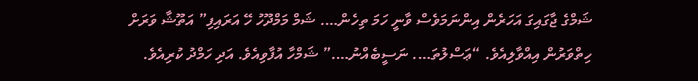ޝަމްގެ ޖާގައިގަ އަހަރެން އިންނަމަވެސް ވާނީ ހަމަ ތިހެން…. ޝަމް މަމްދޫހު ހޭ އަރައިފި” އަތޫޝާ ވަރަށް ހިތްވަރުން އިއްވާލިއެވެ. “ޢަސްލުތަ…. ނަސީބެއްނު….” ޝަމްހާ އުފާވިއެވެ. އަދި ހަމްދު ކުރިއެވެ.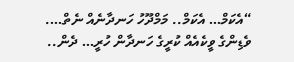“އެކަމް… އެކަމް.. މަމްދޫހު ހަނދާނެއް ނެތް…. ވެޑިންގެ ވީކެއެއް ކުރީގެ ހަނދާން ހުރީ… ދެން..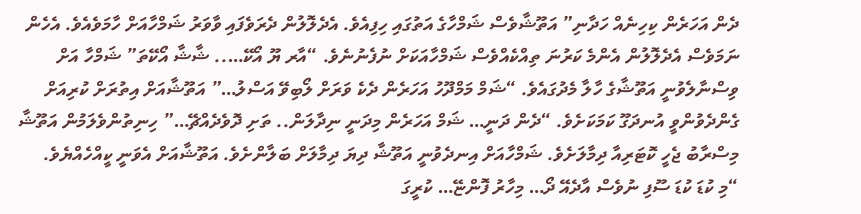ދެން އަހަރެން ކިހިނެއް ހަދާނި” އަތޫޝާވެސް ޝަމްހާގެ އަތުގައި ހިފިއެވެ. އެދެލޮލުން ދެރަވެފައި ވާވަރު ޝަމްހާއަށް ހާމަވެއެވެ. އެހެން ނަމަވެސް އެދެލޮލުން އެންމެ ކަރުނަ ތިއްކެއްވެސް ޝަމްހާއަކަށް ނުފެނުނެވެ. “އާރ ޔޫ އޯކޭ….. ޝާޝާ އޯކޭތަ” ޝަމްހާ އަށް ވިސްނާލެވުނީ އަތޫޝާގެ ހާލާ މެދުގައެވެ. “ޝަމް މަމްދޫހު އަހަރެން ދެކެ ވަރަށް ލޯބިވޭ އަސްލު…” އަތޫޝާއަށް އިތުރަށް ކުރިއަށް ގެންދެވުންވީ އުނދަގޫ ކަމަކަށެވެ. “ދެން ދަނީ… ޝަމް އަހަރެން މިދަނީ ނިދާލަން.. ތަށި ދޮވެދެއްޗޭ…” ހިނިތުންވެލަމުން އަތޫޝާ މިސްރާބު ޖެހީ ކޮޓަރިއާ ދިމާލަށެވެ. ޝަމްހާއަށް އިނދެވުނީ އަތޫޝާ ދިޔަ ދިމާލަށް ބަލާންށެވެ. އަތޫޝާއަށް އެވަނީ ކީއްހެއްޔެވެ.
“މި ކުޑަ ކުޑަ ސޫފި ނުވެސް އާދެއޭ ދޯ… މިހާރު ފޮންޏޭ… ކުރީގަ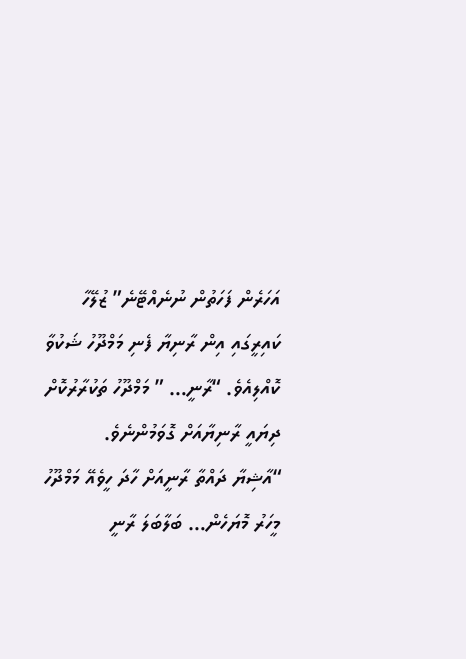އަހަރެން ފަހަތުން ނުނެއްޓޭނެ” ޒުލޭހާ ކައިރީގައި އިން ރާނިޔާ ފެނި މަމްދޫހު ޝަކުވާ ކޮއްލިއެވެ. “ރާނީ… ” މަމްދޫހު ތަކުރާރުކޮށް ދިޔައީ ރާނިޔާއަށް ގޮވަމުންނެވެ.
“އާޝިޔާ ދައްތާ ރާނީއަށް ހާދަ ހީވެއޭ މަމްދޫހު މީހަރު މޮޔަހެން… ބަލާބަލަ ރާނީ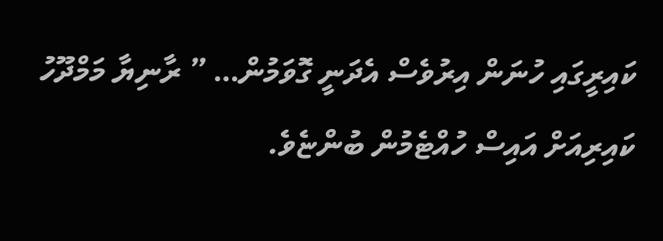ކައިރީގައި ހުނަން އިރުވެސް އެދަނީ ގޮވަމުން… ” ރާނިޔާ މަމްދޫހު ކައިރިއަށް އައިސް ހުއްޓެމުން ބުންޏެވެ.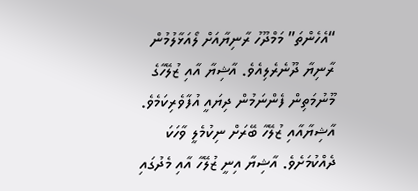“އެހެންތަ” މަމްދޫހު ރާނިޔާއަށް ލޯއަޅާލުމުން ރާނިޔާ ދޫނެރެލިއެވެ. އާޝިޔާ އާއި ޒުލޭހާގެ މޫނުމަތިން ފެންނަމުން ދިޔައީ އުފާވެރިކަމެވެ.
އާޝިޔާއާއި ޒުލޭހާ ބޭރަށް ނިކުމެލީ ވާހަކަ ދެއްކުމަށެވެ. އާޝިޔާ އިނީ ޒުލޭހާ އާއި މެދުގައި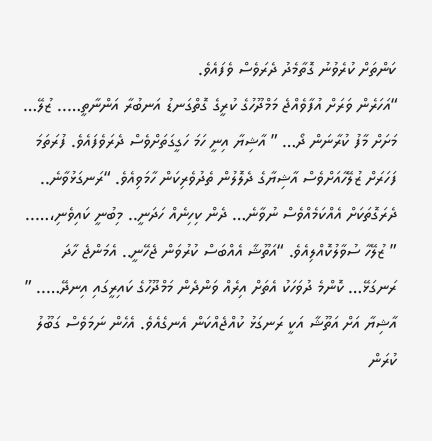ކަންތަށް ކުރެވުނު ގޮތާމެދު ދެރަވެސް ވެފައެވެ.
“އަހަރެން ވަރަށް އުފާވެއްޖެ މަމްދޫހުގެ ކުރީގެ ގޮތްގަނޑު އަނބުރާ އަންނާތީ….. ޒުލޭ… މަށަށް މާފު ކުރާނަން ދޯ… ” އާޝިޔާ އިނީ ހަމަ ހަގީގަތަށްވެސް ދެރަވެފައެވެ. ފުރަތަމަ ފަހަރަށް ޒުލޭހާއަށްވެސް އާޝިޔާގެ ދެލޮލުން ތެދުވެރިކަން ހާމަވިއެވެ. “ރަނގަޅުވާނެ.. ދެރަގޮތަކަށް އެއްކަމެއްވެސް ނުވާނެ… ދެން ކިހިނެއް ހަދަނީ.. މިބުނީ ކައިވެނި،….. ” ޒުލޭހާ ސުވާލުކޮއްލިއެވެ. “އަތޫޝާ އެއްބަސް ކުރުވަން ޖެހޭނީ.. އެމަންޖެ ހާދަ ރަނގަޅޭ… ކޮންމެ ދުވަހަކު އެތަށް އިރެއް ވަންދެން މަމްދޫހުގެ ކައިރީގައި އިނދޭ….. ” އާޝިޔާ އަށް އަތޫޝާ އަކީ ރަނގަޅު ކުއްޖެއްކަން އެނގެއެވެ. އެހެން ނަމަވެސް ގަބޫލު ކުރަން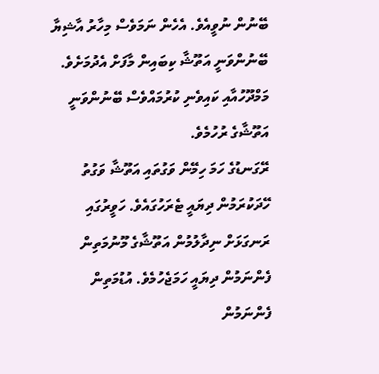ބޭނުން ނުވީއެވެ. އެހެން ނަމަވެސް މިހާރު އާޝިޔާ ބޭނުންވަނީ އަތޫޝާ ކިބައިން މާފަށް އެދުމަށެވެ. މަމްދޫހުއާއި ކައިވެނި ކުރުމައްވެސް ބޭނުންވަނީ އަތޫޝާގެ ރުހުމެވެ.
ރޭގަނޑުގެ ހަމަ ހިމޭން ވަގުތައި އަތޫޝާ ވަގުތު ހޭދަކުރަމުން ދިޔައީ ޓެރަހުގައެވެ. ހަވީރުގައި ރަނގަޅަށް ނިދާލުމުން އަތޫޝާގެ މޫނުމަތިން ފެންނަމުން ދިޔައީ ހަމަޖެހުމެވެ. އުޑުމަތިން ފެންނަމުން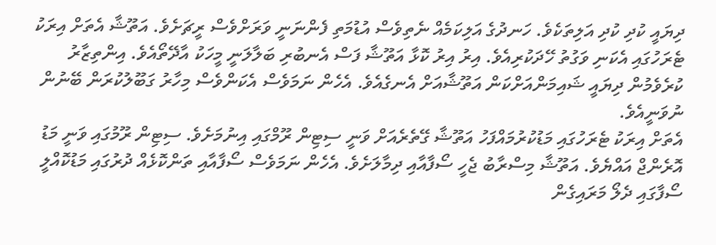ދިޔައީ ކުދި ކުދި އަލިތަކެވެ. ހަނދުގެ އަލިކަމެއް ނެތިވެސް އުޑުމަތި ފެންނަނީ ވަރަށްވެސް ރީޗަށެވެ. އަތޫޝާ އެތަށް އިރަކު ޓެރަހުގައި އެކަނި ވަގުތު ހޭދަކުރިއެވެ. އިރު އިރު ކޮޅާ އަތޫޝާ ފަސް އެނބުރި ބަލާލަނީ މީހަކު އާދޭތޯއެވެ. އިންތިޒާރު ކުރެވެމުން ދިޔައީ ޝައިމަންއަށްކަން އަތޫޝާއަށް އެނގެއެވެ. އެހެން ނަމަވެސް އެކަންވެސް މިހާރު ގަބޫލުކުރަން ބޭނުން ނުވަނީއެވެ.
އެތަށް އިރަކު ޓެރަހުގައި މަޑުކުރުމައްފަހު އަތޫޝާ ގޭތެރެއަށް ވަނީ ސިޓިން ރޫމްގައި އިނުމަށެވެ. ސިޓިން ރޫމުގައި ވަނީ މަޑު އޮރެންޖް އައްޔެވެ. އަތޫޝާ މިސްރާބު ޖެހީ ސޯފާއާއި ދިމާލަށެވެ. އެހެން ނަމަވެސް ސޯފާއާއި ތަންކޮޅެއް ދުރުގައި މަޑުކޮއްލީ ސޯފާގައި ދެލޯ މަރައިގެން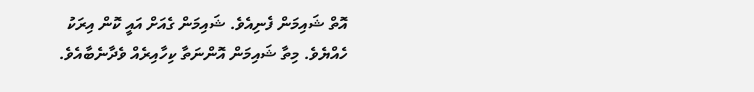އޮތް ޝައިމަން ފެނިއެވެ. ޝައިމަން ގެއަށް އައީ ކޮން އިރަކު ހެއްޔެވެ. މިތާ ޝައިމަން އޮންނަތާ ކިހާއިރެއް ވެދާނެބާއެވެ.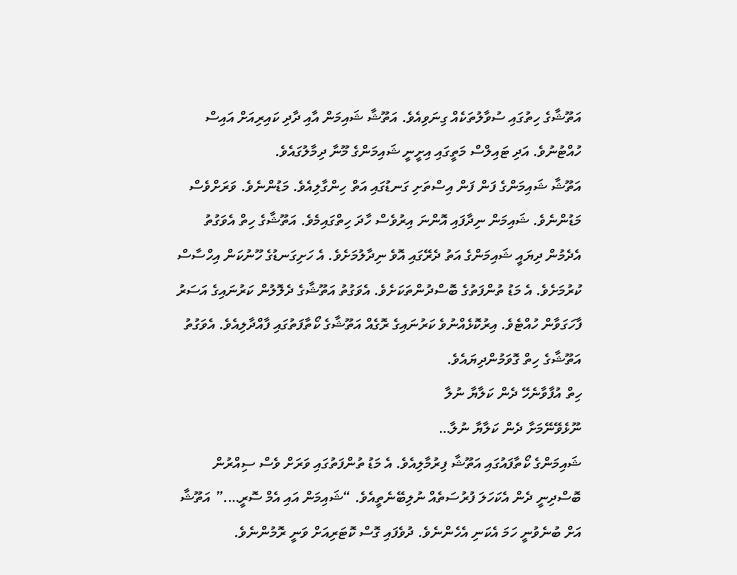އަތޫޝާގެ ހިތުގައި ސުވާލުތަކެއް ގިނަވިއެވެ. އަތޫޝާ ޝައިމަން އާއި ދާދި ކައިރިއަށް އައިސް ހުއްޓުނުވެ. އަދި ޓައިލްސް މަތީގައި އިށީނީ ޝައިމަންގެ މޫނާ ދިމާލުގައެވެ.
އަތޫޝާ ޝައިމަންގެ ފަން ފަން އިސްތަށި ގަނޑުގައި އަތް ހިންގާލިއެވެ. މަޑުންނެވެ. ވަރަށްވެސް މަޑުންނެވެ. ޝައިމަން ނިދާފައި އޮންނަ އިރުވެސް ހާދަ ހިތްގައިމެވެ. އަތޫޝާގެ ހިތް އެވަގުތު އެދެމުން ދިޔައީ ޝައިމަންގެ އަތު ދެރޭގައި އޮވެ ނިދާލުމަށެވެ. އެ ހަށިގަނޑުގެ ހޫނުކަން އިހްސާސް ކުރުމަށެވެ. އެ މަޑު ތުންފަތުގެ ބޮސްދުންތަކަށެވެ. އެވަގުތު އަތޫޝާގެ ދެލޮލުން ކަރުނައިގެ އަސަރު ފާހަގަވާން ހުއްޓެވެ. އިރުކޮޅެއްނުވެ ކަރުނައިގެ ރޮގެއް އަތޫޝާގެ ކޯތާފަތުގައި ފާއްދާލިއެވެ. އެވަގުތު އަތޫޝާގެ ހިތް ގޮވަމުންދިޔައެވެ.
ހިތް އުފާވާނެހޭ ދެން ކަލާޔާ ނުލާ
ނޫޅެވޭނޭމަށާ ދެން ކަލާޔާ ނުލާ…
ޝައިމަންގެ ކޯތާފައުގައި އަތޫޝާ ފިރުމާލިއެވެ. އެ މަޑު ތުންފަތުގައި ވަރަށް ވެސް ސިއްރުން ބޮސްދިނީ ދެން އެކަހަލަ ފުރުސަތެއް ނުލިބޭނެތީއެވެ. “ޝައިމަން އައި އެމް ސޮރީ….” އަތޫޝާ އަށް ބުނެވުނީ ހަމަ އެކަނި އެހެންނެވެ. ދުވެފައި ގޮސް ކޮޓަރިއަށް ވަނީ ރޮމުންނެވެ.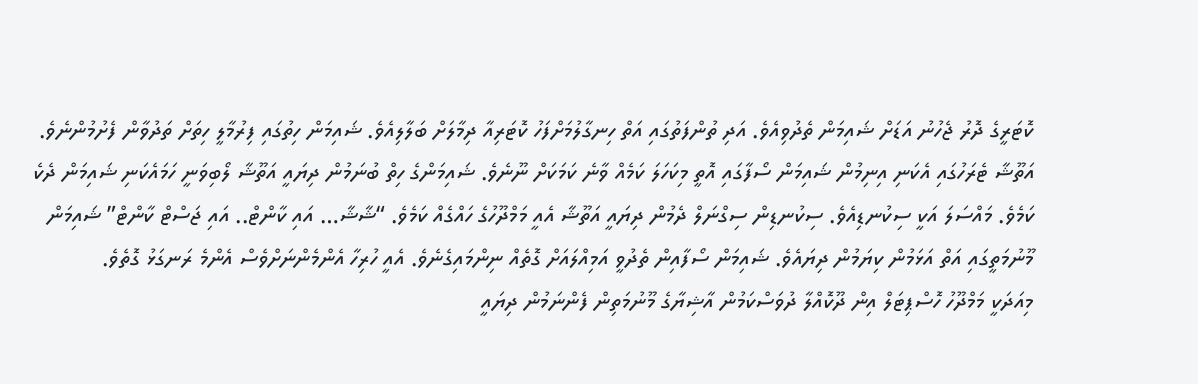ކޮޓަރީގެ ދޮރު ޖެހުނު އަޑަށް ޝައިމަން ތެދުވިއެވެ. އަދި ތުންފަތުގައި އަތް ހިނގާލުމަށްފަހު ކޮޓަރިއާ ދިމާލަށް ބަލާލިއެވެ. ޝައިމަން ހިތުގައި ފިރުމާލީ ހިތަށް ތަދުވާން ފެށުމުންނެވެ. އަތޫޝާ ޓެރަހުގައި އެކަނި އިނިމުން ޝައިމަން ސޯފާގައި އޮތީ މިކަހަލަ ކަމެއް ވާނެ ކަމަކަށް ނޫނެވެ. ޝައިމަންގެ ހިތް ބުނަމުން ދިޔައީ އަތޫޝާ ލޯބިވަނީ ހަމައެކަނި ޝައިމަން ދެކެ ކަމެވެ. މައްސަލަ އަކީ ސިކުނޑިއެވެ. ސިކުނޑިން ސިގްނަލް ދެމުން ދިޔައީ އަތޫޝާ އެއީ މަމްދޫހުގެ ހައްގެއް ކަމެވެ. “ޝާޝާ… އައި ކާންޓް.. އައި ޖަސްޓް ކާންޓް” ޝައިމަން މޫނުމަތީގައި އަތް އަޅަމުން ކިޔަމުން ދިޔައެވެ. ޝައިމަން ސޯފާއިން ތެދުވީ އަމިއްލައަށް ގޮތެއް ނިންމައިގެނެވެ. އެއީ ހުރިހާ އެންމެންނަށްވެސް އެންމެ ރަނގަޅު ގޮތެވެ.
މިއަދަކީ މަމްދޫހު ހޮސްޕިޓަލް އިން ދޫކޮއްލާ ދުވަސްކަމުން އާޝިޔާގެ މޫނުމަތިން ފެންނަމުން ދިޔައީ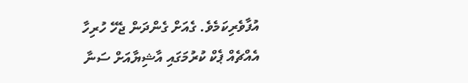އުފާވެރިކަމެވެ. ގެއަށް ގެންދަން ޖެހޭ ހުރިހާ އެއްޗެއް ޕެކް ކުރުމަގައި އާޝިޔާއަށް ސަނާ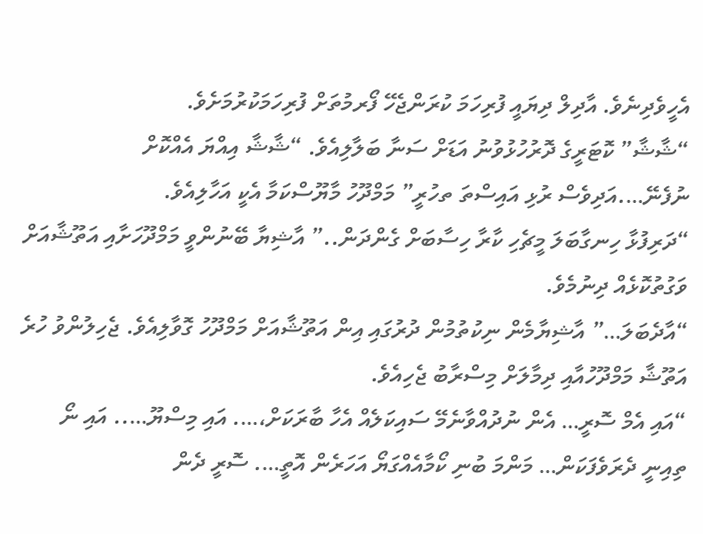އެހީވެދިނެވެ. އާދިލް ދިޔައީ ފުރިހަމަ ކުރަންޖެހޭ ފޯރމުތަށް ފުރިހަމަކުރުމަށެވެ.
“ޝާޝާ” ކޮޓަރީގެ ދޮރުހުޅުވުނު އަޑަށް ސަނާ ބަލާލިއެވެ. “ޝާޝާ އިއްޔަ އެއްކޮށް ނުފެނޭ….އަދިވެސް ރުޅި އައިސްތަ ތހުރީ” މަމްދޫހު މާޔޫސްކަމާ އެކީ އަހާލިއެވެ.
“ދަރިފުޅާ ހިނގާބަލަ މީޗެހި ކާރާ ހިސާބަށް ގެންދަން..” އާޝިޔާ ބޭނުންވީ މަމްދޫހަށާއި އަތޫޝާއަށް ވަގުތުކޮޅެއް ދިނުމެވެ.
“އާދެބަލަ…” އާޝިޔާމެން ނިކުތުމުން ދުރުގައި އިން އަތޫޝާއަށް މަމްދޫހު ގޮވާލިއެވެ. ޖެހިލުންވު ހުރެ އަތޫޝާ މަމްދޫހުއާއި ދިމާލަށް މިސްރާބު ޖެހިއެވެ.
“އައި އެމް ސޮރީ… އެން ނުދުއްވާނެމޭ ސައިކަލެއް އެހާ ބާރަކަށް،…. އައި މިސްޔޫ….. އައި ނޯ ތިއިނީ ދެރަވެފަކަން… މަންމަ ބުނި ކޯމާއެއްގަޔޯ އަހަރެން އޮތީ…. ސޮރީ ދެން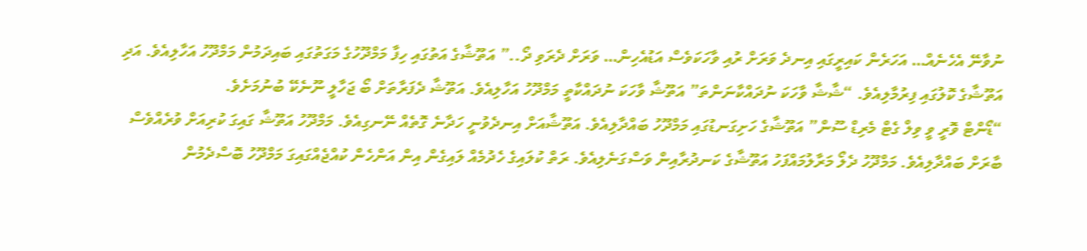ނުވާނޭ އެހެނެއް… އަހަރެން ކައިރީގައި އިނދެ ވަރަށް ރުއި ވާހަކަވެސް އަޑުއެހިން… ވަރަށް ދެރަވި ދޯ..” އަތޫޝާގެ އަތުގައި ހިފާ މަމްދޫހުގެ މަގަތުގައި ބައިދަމުން މަމްދޫހު އަހާލިއެވެ. އަދި އަތޫޝާގެ ކޮލުގައި ފިރުމާލިއެވެ. “ޝާޝާ ވާހަކަ ނުދައްކާނަންތަ” އަތޫޝާ ވާހަކަ ނުދައްކާތީ މަމްދޫހު އަހާލިއެވެ. އަތޫޝާ ދެފަރާތަށް ބޯ ޖަހާލީ ނޫނެކޭ ބުނުމަށެވެ.
“ޑޯންޓް ވޮރީ ވީ ވިލް ގެޓް މެރިޑް ސޫން” އަތޫޝާގެ ހަށިގަނޑުގައި މަމްދޫހު ބައްދާލިއެވެ. އަތޫޝާއަށް އިނދެވުނީ ހަދާނެ ގޮތެއް ނޭނގިއެވެ. މަމްދޫހު އަތޫޝާ ގައިގަ ކުރިއަށް ވުރެއްވެސް ބާރަށް ބައްދާލިއެވެ. މަމްދޫހު ދެލޯ މަރާލުމައްފަހު އަތޫޝާގެ ކަނދުރާއިން ވަސްގަނެލިއެވެ. ރަތް ކުލައިގެ ހެދުމެއް ލައިގެން އިން އަންހެން ކުއްޖެއްގައިގަ މަމްދޫހު ބޮސްދެމުން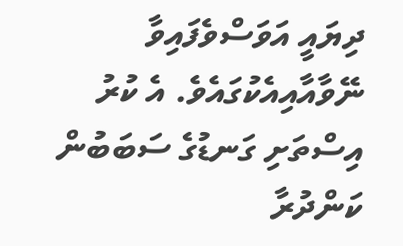ދިޔައީ އަވަސްވެފައިވާ ނޭވާއާއިއެކުގައެވެ. އެ ކުރު އިސްތަށި ގަނޑުގެ ސަބަބުން ކަންދުރާ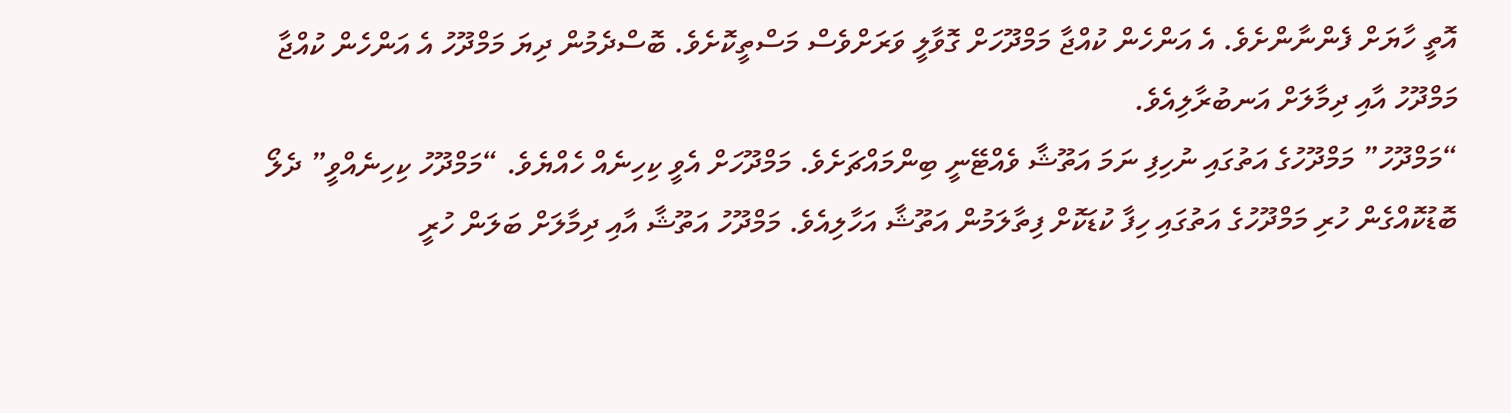އޮތީ ހާޔަށް ފެންނާންށެވެ. އެ އަންހެން ކުއްޖާ މަމްދޫހަށް ގޮވާލީ ވަރަށްވެސް މަސްތީކޮށެވެ. ބޮސްދެމުން ދިޔަ މަމްދޫހު އެ އަންހެން ކުއްޖާ މަމްދޫހު އާއި ދިމާލަށް އަނބުރާލިއެވެ.
“މަމްދޫހު” މަމްދޫހުގެ އަތުގައި ނުހިފި ނަމަ އަތޫޝާ ވެއްޓޭނީ ބިންމައްޗަށެވެ. މަމްދޫހަށް އެވީ ކިހިނެއް ހެއްޔެވެ. “މަމްދޫހު ކިހިނެއްވީ” ދެލޯ ބޮޑުކޮއްގެން ހުރި މަމްދޫހުގެ އަތުގައި ހިފާ ކުޑަކޮށް ފިތާލަމުން އަތޫޝާ އަހާލިއެވެ. މަމްދޫހު އަތޫޝާ އާއި ދިމާލަށް ބަލަން ހުރީ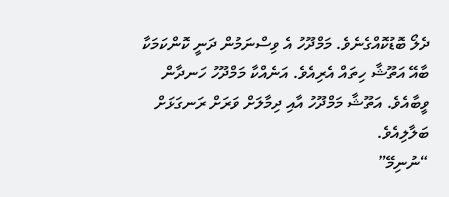ދެލޯ ބޮޑުކޮއްގެނެވެ. މަމްދޫހު އެ ވިސްނަމުން ދަނީ ކޮންކަމަކާ ބާއޭ އަތޫޝާ ހިތައް އެރިއެވެ. އަނެއްކާ މަމްދޫހު ހަނދާން ވީބާއެވެ. އަތޫޝާ މަމްދޫހު އާއި ދިމާލަށް ވަރަށް ރަނގަޅަށް ބަލާލިއެވެ.
“ނުނިމޭ”